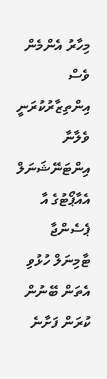މިހާރު އެންމެން ވެސް އިންތިޒާރުކުރަނީ ވެލާނާ އިންޓަނޭޝަނަލް އެއާޕޯޓުގެ އާ ޕެސެންޖާ ޓާމިނަލް ހުޅުވި އެތަން ބޭނުން ކުރަން ފަށާނެ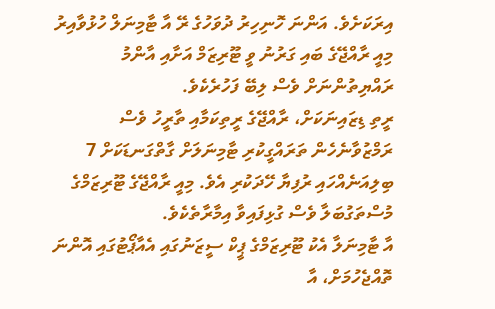އިރަކަށެވެ. އަންނަ ހޮނިހިރު ދުވަހުގެ ރޭ އާ ޓާމިނަލް ހުޅުވާއިރު މިއީ ރާއްޖޭގެ ބައި ގަރުނު ވީ ޓޫރިޒަމް އަށާއި އާންމު ރައްޔިތުންނަށް ވެސް ލިބޭ ފަހުރެކެވެ.
ރީތި ޑިޒައިނަކަށް، ރާއްޖޭގެ ރީތިކަމާއި ތާރީހު ވެސް ރަމްޒުވާނެހެން ތަރައްގީކުރި ޓާމިނަލަށް ގާތްގަނޑަކަށް 7 ބިލިއަނެއްހައި ރުފިޔާ ހޭދަކުރި އެވެ. މިއީ ރާއްޖޭގެ ޓޫރިޒަމްގެ މުސްތަގުބަލާ ވެސް ގުޅިފައިވާ އިމާރާތެކެވެ.
އާ ޓާމިނަލާ އެކު ޓޫރިޒަމްގެ ޕީކް ސީޒަނުގައި އެއާޕޯޓުގައި އޮންނަ ތޮއްޖެހުމަށް، އާ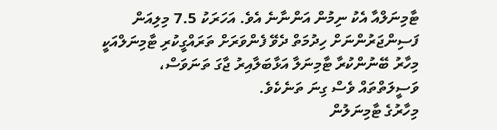ޓާމިނަލްއާ އެކު ނިމުން އަންނާނެ އެވެ. އަހަރަކު 7.5 މިލިއަން ފަސިންޖަރުންނަށް ހިދުމަތް ދެވޭ ފެންވަރަށް ތަރައްގީކުރި ޓާމިނަލްއަކީ މިހާރު ބޭނުންކުރާ ޓާމިނަލާ އަޅާބަލާއިރު ޖާގަ ތަނަވަސް، ވަސީލަތްތައް ވެސް ގިނަ ތަނެކެވެ.
މިހާރުގެ ޓާމިނަލުން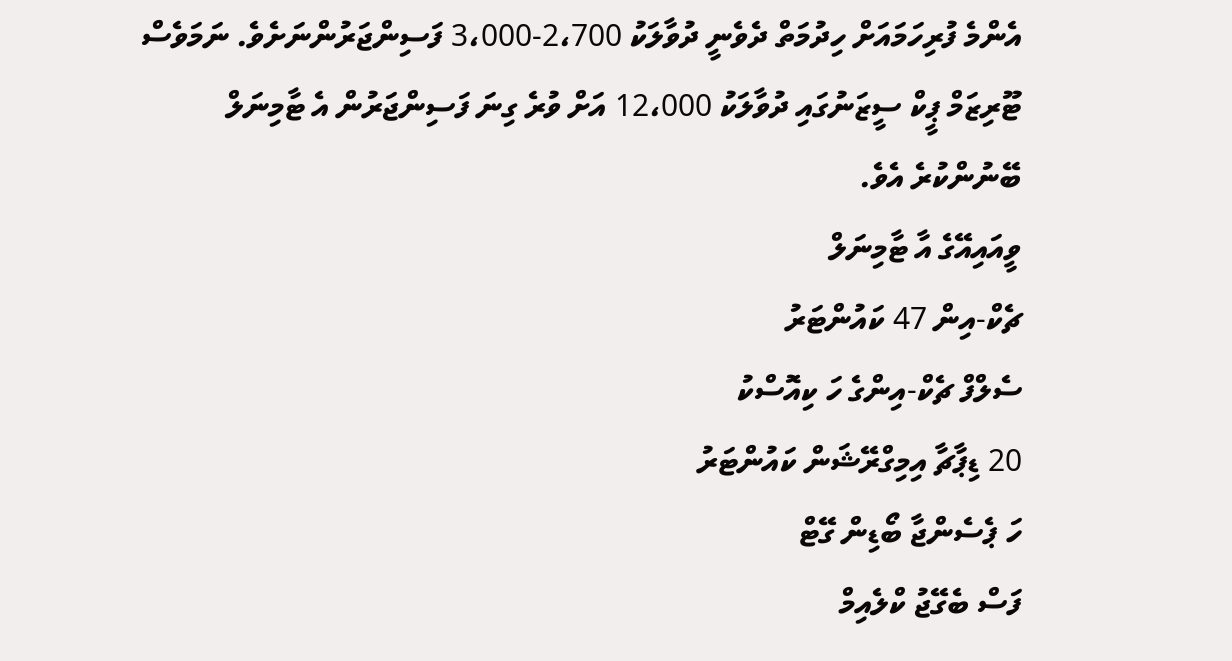އެންމެ ފުރިހަމައަށް ހިދުމަތް ދެވެނީ ދުވާލަކު 2،700-3،000 ފަސިންޖަރުންނަށެވެ. ނަމަވެސް ޓޫރިޒަމް ޕީކް ސީޒަނުގައި ދުވާލަކު 12،000 އަށް ވުރެ ގިނަ ފަސިންޖަރުން އެ ޓާމިނަލް ބޭނުންކުރެ އެވެ.
ވީއައިއޭގެ އާ ޓާމިނަލް
ޗެކް-އިން 47 ކައުންޓަރު
ސެލްފް ޗެކް-އިންގެ ހަ ކިއޮސްކު
20 ޑިޕާޗާ އިމިގްރޭޝަން ކައުންޓަރު
ހަ ޕެސެންޖާ ބޯޑިން ގޭޓް
ފަސް ބެގޭޖު ކްލެއިމް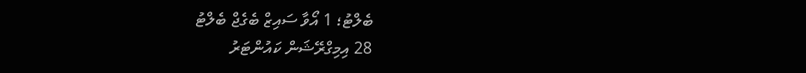ބެލްޓު؛ 1 އޯވާ ސައިޒް ބެގެޖް ބެލްޓު
28 އިމިގްރޭޝަން ކައުންޓަރު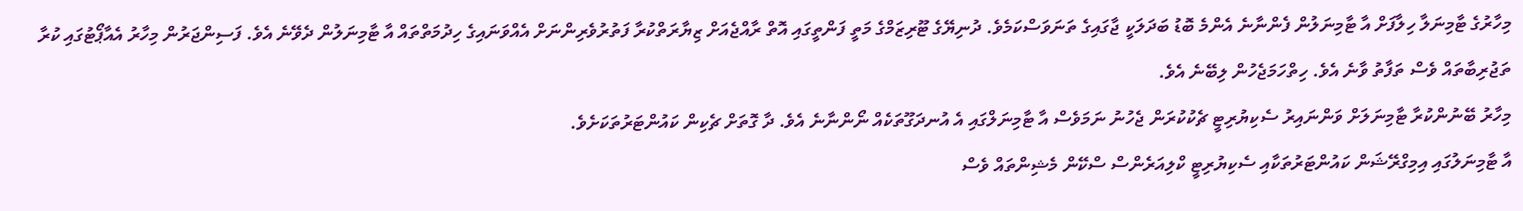މިހާރުގެ ޓާމިނަލާ ހިލާފަށް އާ ޓާމިނަލުން ފެންނާނެ އެންމެ ބޮޑު ބަދަލަކީ ޖާގައިގެ ތަނަވަސްކަމެވެ. ދުނިޔޭގެ ޓޫރިޒަމްގެ މަތީ ފަންތީގައި އޮތް ރާއްޖެއަށް ޒިޔާރަތްކުރާ ފަތުރުވެރިންނަށް އެއްވަނައިގެ ހިދުމަތްތައް އާ ޓާމިނަލުން ދެވޭނެ އެވެ. ފަސިންޖަރުން މިހާރު އެއާޕޯޓުގައި ކުރާ ތަޖުރިބާތައް ވެސް ތަފާތު ވާނެ އެވެ. ހިތްހަމަޖެހުން ލިބޭނެ އެވެ.
މިހާރު ބޭނުންކުރާ ޓާމިނަލަށް ވަންނައިރު ސެކިޔުރިޓީ ޗެކުކުރަން ޖެހުނު ނަމަވެސް އާ ޓާމިނަލްގައި އެ އުނދަގޫތަކެއް ނޯންނާނެ އެވެ. ދާ ގޮތަށް ޗެކިން ކައުންޓަރުތަކަށެވެ.
އާ ޓާމިނަލުގައި އިމިގްރޭޝަން ކައުންޓަރުތަކާއި ސެކިޔުރިޓީ ކްލިއަރެންސް ސްކޭން މެޝިންތައް ވެސް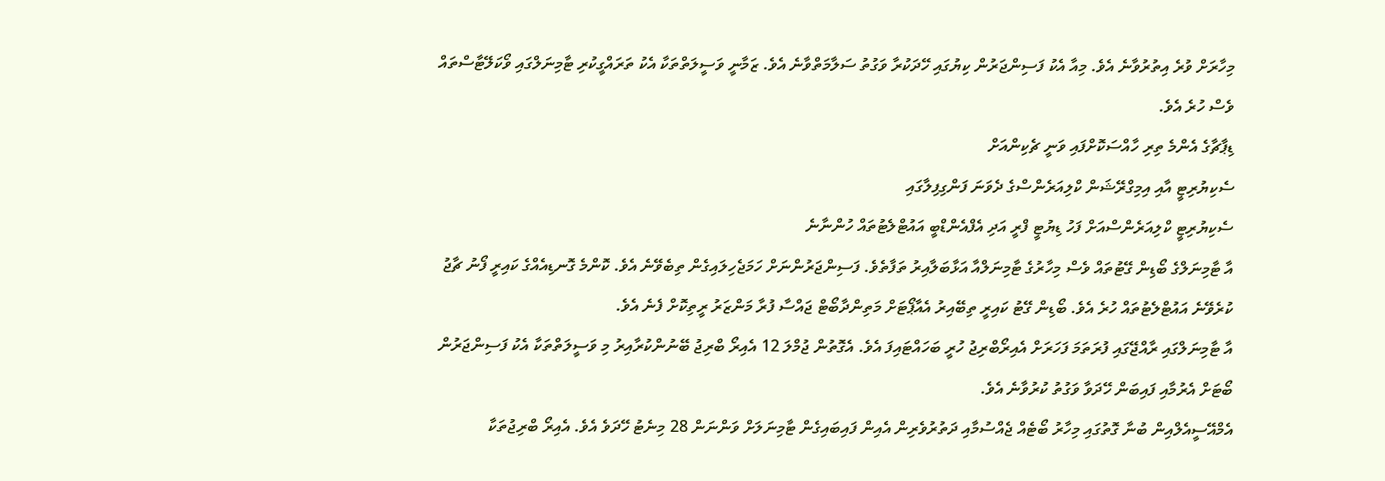މިހާރަށް ވުރެ އިތުރުވާނެ އެވެ. މިއާ އެކު ފަސިންޖަރުން ކިޔުގައި ހޭދަކުރާ ވަގުތު ސަލާމަތްވާނެ އެވެ. ޒަމާނީ ވަސީލަތްތަކާ އެކު ތަރައްގީކުރި ޓާމިނަލްގައި ވޯކަލޭޓާސްތައް ވެސް ހުރެ އެވެ.
ޑިޕާޗާގެ އެންމެ ތިރި ހާއްސަކޮށްފައި ވަނީ ޗެކިންއަށް
ސެކިޔުރިޓީ އާއި އިމިގްރޭޝަން ކްލިއަރެންސްގެ ދެވަނަ ފަންގިފިލާގައި
ސެކިޔުރިޓީ ކްލިއަރެންސްއަށް ފަހު ޑިޔުޓީ ފްރީ އަދި އެފްއެންޑްބީ އައުޓްލެޓުތައް ހުންނާނެ
އާ ޓާމިނަލްގެ ބޯޑިން ގޭޓުތައް ވެސް މިހާރުގެ ޓާމިނަލްއާ އަޅާބަލާއިރު ތަފާތެވެ. ފަސިންޖަރުންނަށް ހަމަޖެހިލައިގެން ތިބެވޭނެ އެވެ. ކޮންމެ ގޮނޑިއެއްގެ ކައިރީ ފޯނު ޗާޖު ކުރެވޭނެ އައުޓްލެޓުތައް ހުރެ އެވެ. ބޯޑިން ގޭޓު ކައިރީ ތިބޭއިރު އެއާޕޯޓަށް މަތިންދާބޯޓް ޖައްސާ ފުރާ މަންޒަރު ރީތިކޮށް ފެނެ އެވެ.
އާ ޓާމިނަލްގައި ރާއްޖޭގައި ފުރަތަމަ ފަހަރަށް އެއިރޯބްރިޖު ހުރީ ބަހައްޓައިފަ އެވެ. އެގޮތުން ޖުމްލަ 12 އެއިރޯ ބްރިޖު ބޭނުންކުރާއިރު މި ވަސީލަތްތަކާ އެކު ފަސިންޖަރުން ބޯޓަށް އެރުމާއި ފައިބަން ހޭދަވާ ވަގުތު ކުރުވާނެ އެވެ.
އެމްއޭސީއެލްއިން ބުނާ ގޮތުގައި މިހާރު ބޯޓެއް ޖެއްސުމާއި ދަތުރުވެރިން އެއިން ފައިބައިގެން ޓާމިނަލަށް ވަންނަން 28 މިނެޓު ހޭދަވެ އެވެ. އެއިރޯ ބްރިޖުތަކާ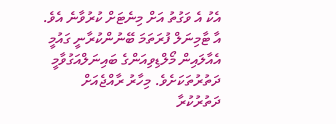އެކު އެ ވަގުތު އަށް މިނެޓަށް ކުރުވާނެ އެވެ.
އާ ޓާމިނަލް ފުރަތަމަ ބޭނުންކުރާނީ ގައުމީ އެއާލައިން މޯލްޑިވިއަންގެ ބައިނަލްއަގުވާމީ ދަތުރުތަކަށެވެ. މިހާރު ރާއްޖެއަށް ދަތުރުކުރާ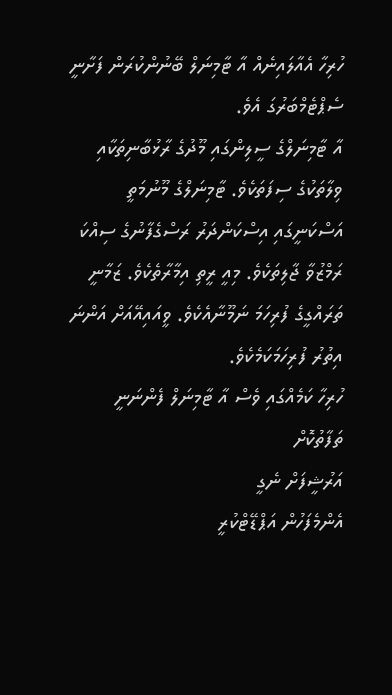ހުރިހާ އެއާލައިނެއް އާ ޓާމިނަލް ބޭނުންކުރަން ފަށާނީ ސެޕްޓެމްބަރުގަ އެވެ.
އާ ޓާމިނަލްގެ ސީލިންގައި މޫދުގެ ރާޅުބާނިތަކާއި ވިލާތަކުގެ ސިފަތަކެވެ. ޓާމިނަލްގެ މޫނުމަތީ އަސްކަނީގައި އިސްކަންދަރު ރަސްގެފާނުގެ ސިއްކަ ރަމްޒުވާ ޖާލިތަކެވެ. މިއީ ރީތި އިމާރާތެކެވެ. ޒަމާނީ ތަރައްގީގެ ފުރިހަމަ ނަމޫނާއެކެވެ. ވީއައިއޭއަށް އަންނަ އިތުރު ފުރިހަމަކަމެކެވެ.
ހުރިހާ ކަމެއްގައި ވެސް އާ ޓާމިނަލް ފެންނަނީ ތަފާތުކޮށް
އަރުޝީފަށް ނެގީ
އެންމެފަހުން އަޕްޑޭޓްކުރީ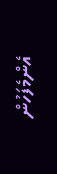އެންމެފަހުން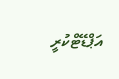އަޕްޑޭޓްކުރީ